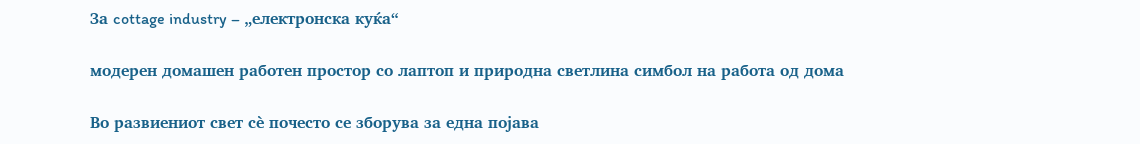За cottage industry – „електронска куќа“

модерен домашен работен простор со лаптоп и природна светлина симбол на работа од дома

Во развиениот свет сѐ почесто се зборува за една појава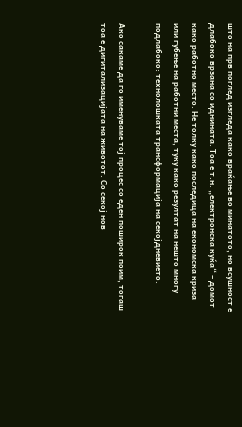што на прв поглед изгледа како враќање во минатото, но всушност е длабоко врзана со иднината. Тоа е т.н. „електронска куќа“ – домот како работно место. Не толку како последица на економска криза или губење на работни места, туку како резултат на нешто многу подлабоко: технолошката трансформација на секојдневието.

Ако сакаме да го именуваме тој процес со еден поширок поим, тогаш тоа е дигитализацијата на животот. Со секој нов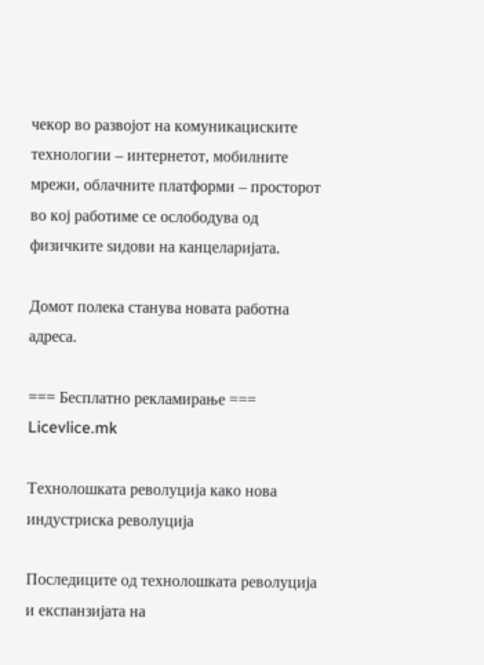чекор во развојот на комуникациските технологии – интернетот, мобилните мрежи, облачните платформи – просторот во кој работиме се ослободува од физичките ѕидови на канцеларијата.

Домот полека станува новата работна адреса.

=== Бесплатно рекламирање ===
Licevlice.mk

Технолошката револуција како нова индустриска револуција

Последиците од технолошката револуција и експанзијата на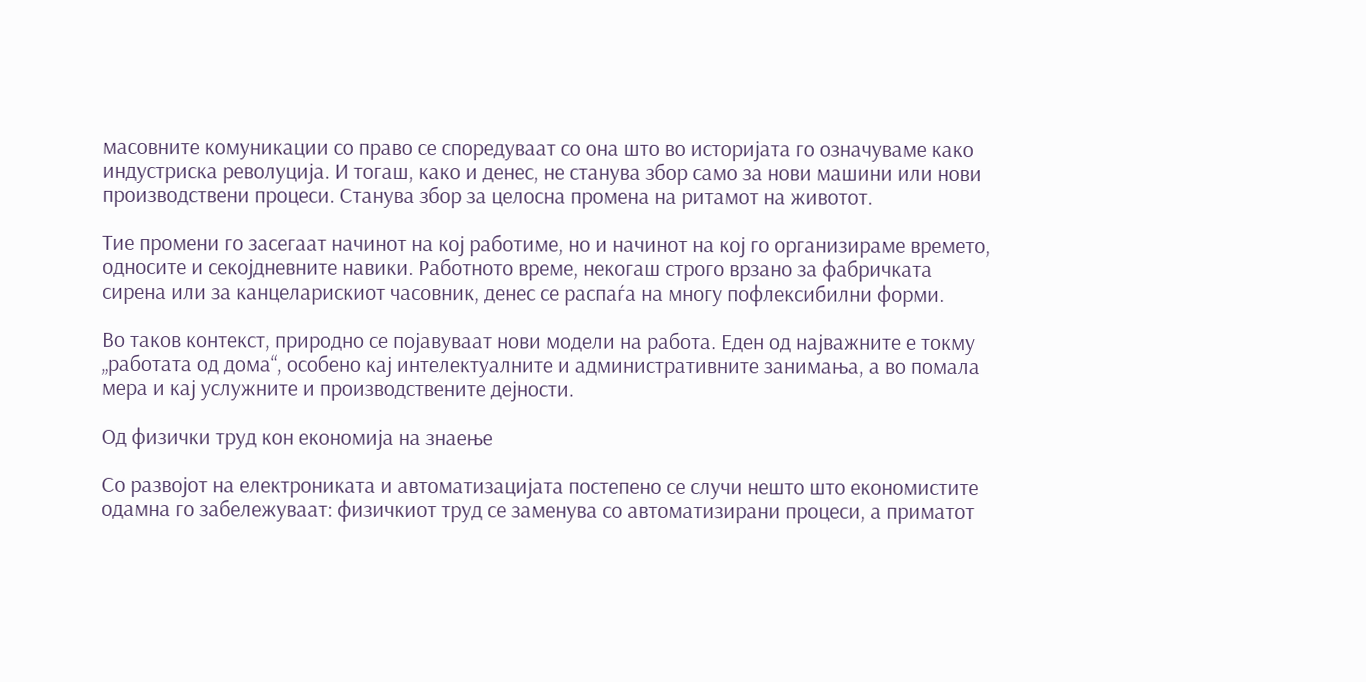масовните комуникации со право се споредуваат со она што во историјата го означуваме како индустриска револуција. И тогаш, како и денес, не станува збор само за нови машини или нови производствени процеси. Станува збор за целосна промена на ритамот на животот.

Тие промени го засегаат начинот на кој работиме, но и начинот на кој го организираме времето, односите и секојдневните навики. Работното време, некогаш строго врзано за фабричката сирена или за канцеларискиот часовник, денес се распаѓа на многу пофлексибилни форми.

Во таков контекст, природно се појавуваат нови модели на работа. Еден од најважните е токму „работата од дома“, особено кај интелектуалните и административните занимања, а во помала мера и кај услужните и производствените дејности.

Од физички труд кон економија на знаење

Со развојот на електрониката и автоматизацијата постепено се случи нешто што економистите одамна го забележуваат: физичкиот труд се заменува со автоматизирани процеси, а приматот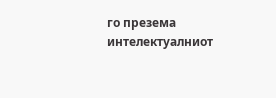го презема интелектуалниот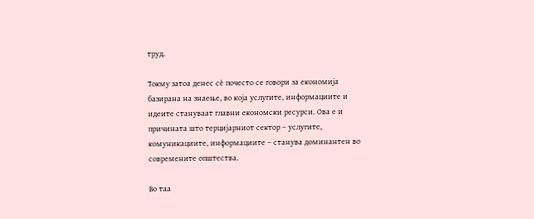труд.

Токму затоа денес сѐ почесто се говори за економија базирана на знаење, во која услугите, информациите и идеите стануваат главни економски ресурси. Ова е и причината што терцијарниот сектор – услугите, комуникациите, информациите – станува доминантен во современите општества.

Во таа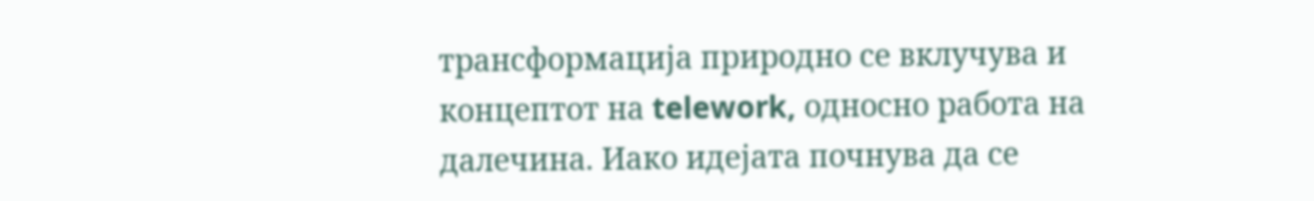трансформација природно се вклучува и концептот на telework, односно работа на далечина. Иако идејата почнува да се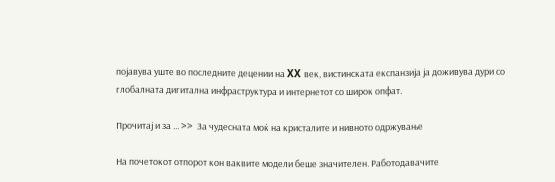појавува уште во последните децении на XX век, вистинската експанзија ја доживува дури со глобалната дигитална инфраструктура и интернетот со широк опфат.

Прочитај и за ... >>  За чудесната моќ на кристалите и нивното одржување

На почетокот отпорот кон ваквите модели беше значителен. Работодавачите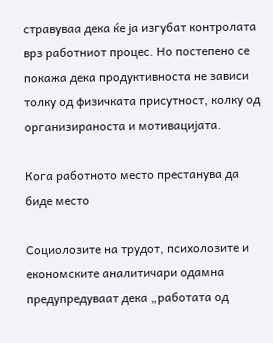стравуваа дека ќе ја изгубат контролата врз работниот процес. Но постепено се покажа дека продуктивноста не зависи толку од физичката присутност, колку од организираноста и мотивацијата.

Кога работното место престанува да биде место

Социолозите на трудот, психолозите и економските аналитичари одамна предупредуваат дека „работата од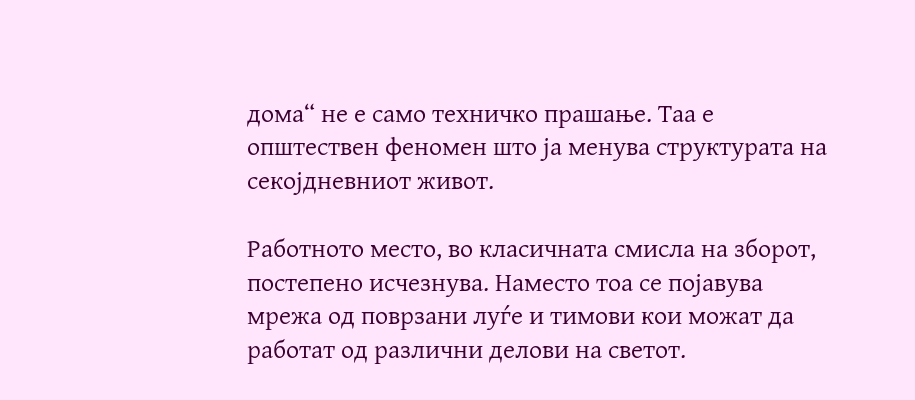дома“ не е само техничко прашање. Таа е општествен феномен што ја менува структурата на секојдневниот живот.

Работното место, во класичната смисла на зборот, постепено исчезнува. Наместо тоа се појавува мрежа од поврзани луѓе и тимови кои можат да работат од различни делови на светот.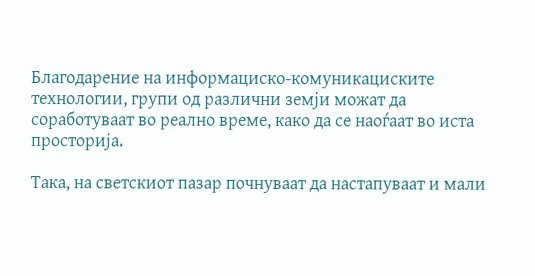Благодарение на информациско-комуникациските технологии, групи од различни земји можат да соработуваат во реално време, како да се наоѓаат во иста просторија.

Така, на светскиот пазар почнуваат да настапуваат и мали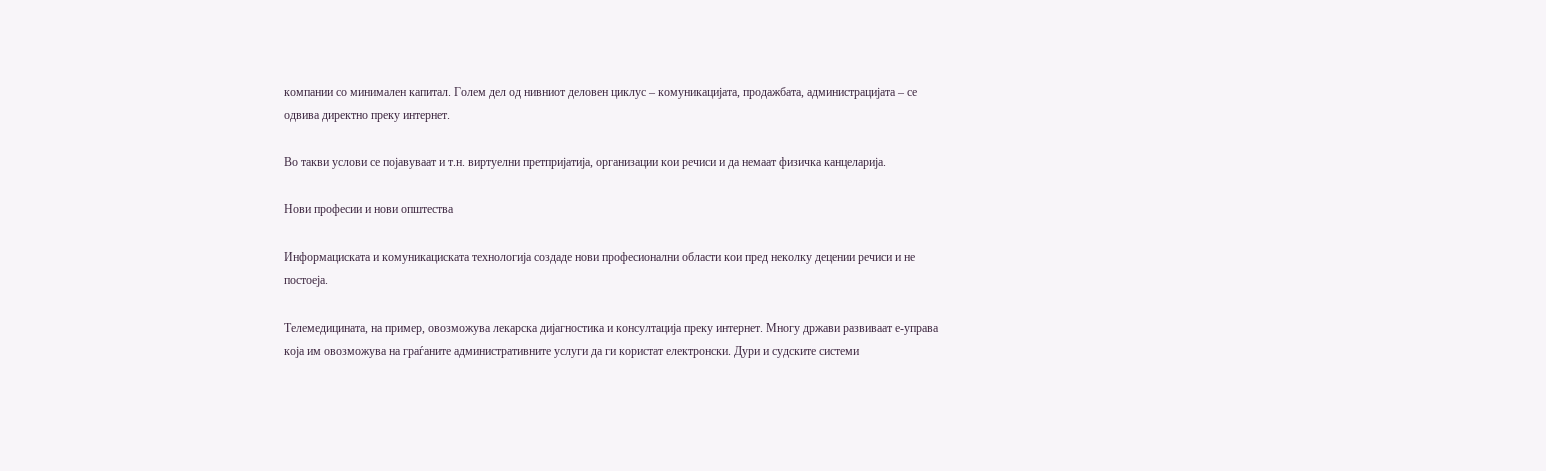компании со минимален капитал. Голем дел од нивниот деловен циклус – комуникацијата, продажбата, администрацијата – се одвива директно преку интернет.

Во такви услови се појавуваат и т.н. виртуелни претпријатија, организации кои речиси и да немаат физичка канцеларија.

Нови професии и нови општества

Информациската и комуникациската технологија создаде нови професионални области кои пред неколку децении речиси и не постоеја.

Телемедицината, на пример, овозможува лекарска дијагностика и консултација преку интернет. Многу држави развиваат е-управа која им овозможува на граѓаните административните услуги да ги користат електронски. Дури и судските системи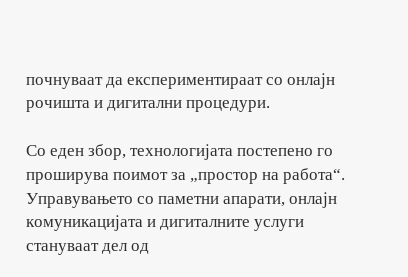почнуваат да експериментираат со онлајн рочишта и дигитални процедури.

Со еден збор, технологијата постепено го проширува поимот за „простор на работа“. Управувањето со паметни апарати, онлајн комуникацијата и дигиталните услуги стануваат дел од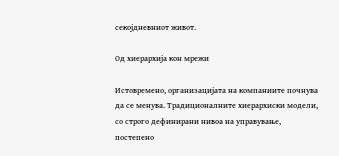секојдневниот живот.

Од хиерархија кон мрежи

Истовремено, организацијата на компаниите почнува да се менува. Традиционалните хиерархиски модели, со строго дефинирани нивоа на управување, постепено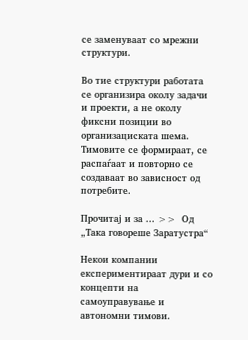се заменуваат со мрежни структури.

Во тие структури работата се организира околу задачи и проекти, а не околу фиксни позиции во организациската шема. Тимовите се формираат, се распаѓаат и повторно се создаваат во зависност од потребите.

Прочитај и за ... >>  Од „Така говореше Заратустра“

Некои компании експериментираат дури и со концепти на самоуправување и автономни тимови.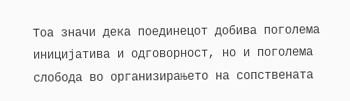Тоа значи дека поединецот добива поголема иницијатива и одговорност, но и поголема слобода во организирањето на сопствената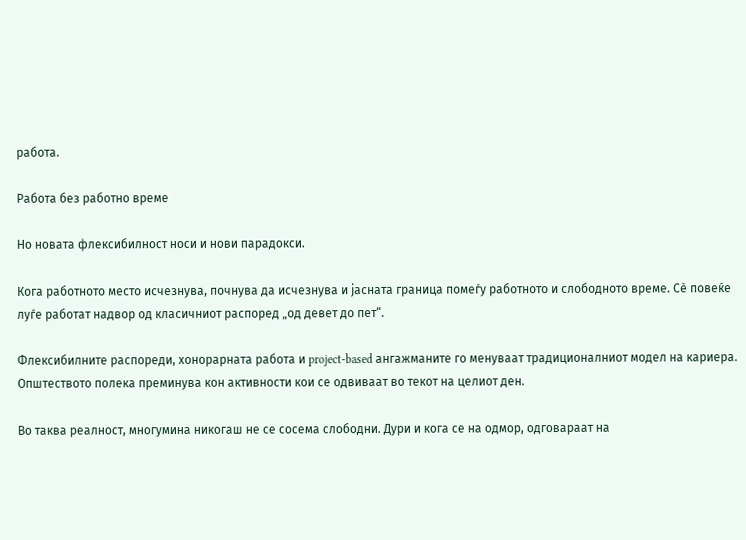работа.

Работа без работно време

Но новата флексибилност носи и нови парадокси.

Кога работното место исчезнува, почнува да исчезнува и јасната граница помеѓу работното и слободното време. Сѐ повеќе луѓе работат надвор од класичниот распоред „од девет до пет“.

Флексибилните распореди, хонорарната работа и project-based ангажманите го менуваат традиционалниот модел на кариера. Општеството полека преминува кон активности кои се одвиваат во текот на целиот ден.

Во таква реалност, многумина никогаш не се сосема слободни. Дури и кога се на одмор, одговараат на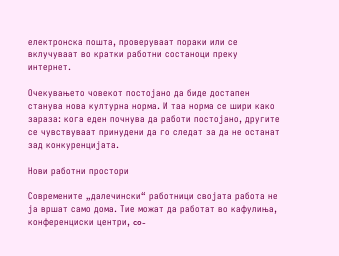електронска пошта, проверуваат пораки или се вклучуваат во кратки работни состаноци преку интернет.

Очекувањето човекот постојано да биде достапен станува нова културна норма. И таа норма се шири како зараза: кога еден почнува да работи постојано, другите се чувствуваат принудени да го следат за да не останат зад конкуренцијата.

Нови работни простори

Современите „далечински“ работници својата работа не ја вршат само дома. Тие можат да работат во кафулиња, конференциски центри, co-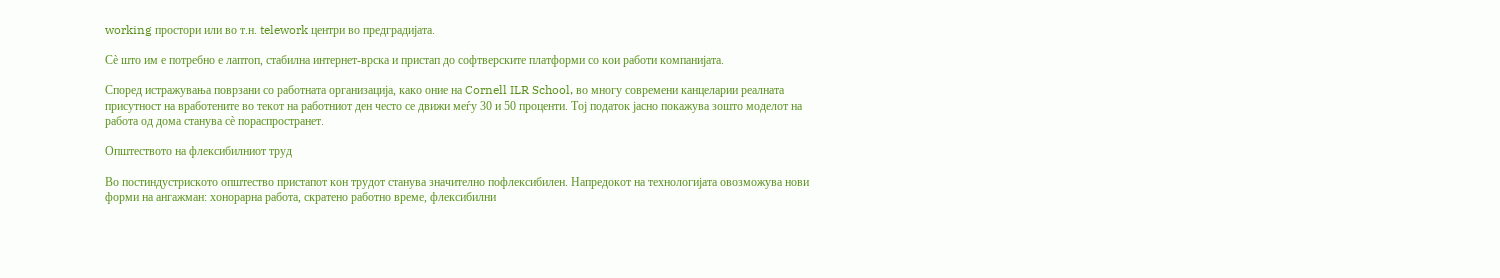working простори или во т.н. telework центри во предградијата.

Сѐ што им е потребно е лаптоп, стабилна интернет-врска и пристап до софтверските платформи со кои работи компанијата.

Според истражувања поврзани со работната организација, како оние на Cornell ILR School, во многу современи канцеларии реалната присутност на вработените во текот на работниот ден често се движи меѓу 30 и 50 проценти. Тој податок јасно покажува зошто моделот на работа од дома станува сѐ пораспространет.

Општеството на флексибилниот труд

Во постиндустриското општество пристапот кон трудот станува значително пофлексибилен. Напредокот на технологијата овозможува нови форми на ангажман: хонорарна работа, скратено работно време, флексибилни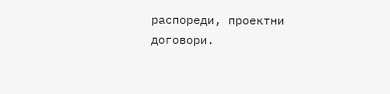распореди, проектни договори.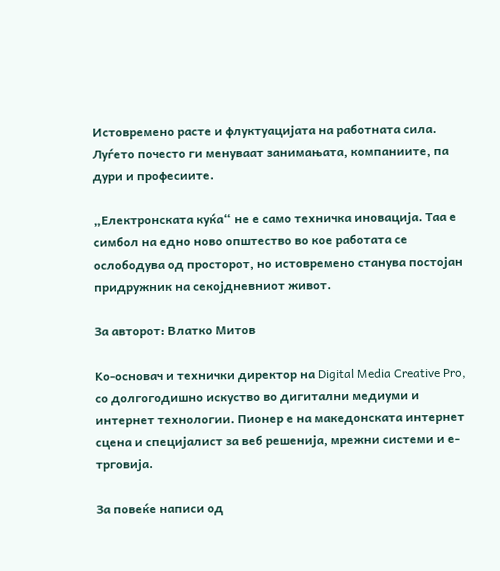Истовремено расте и флуктуацијата на работната сила. Луѓето почесто ги менуваат занимањата, компаниите, па дури и професиите.

„Електронската куќа“ не е само техничка иновација. Таа е симбол на едно ново општество во кое работата се ослободува од просторот, но истовремено станува постојан придружник на секојдневниот живот.

За авторот: Влатко Митов

Kо-основач и технички директор на Digital Media Creative Pro, со долгогодишно искуство во дигитални медиуми и интернет технологии. Пионер е на македонската интернет сцена и специјалист за веб решенија, мрежни системи и е-трговија.

За повеќе написи од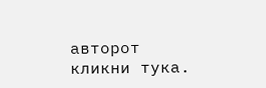авторот кликни тука.